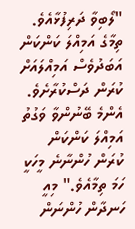"ލޯބިވާ ދަރިފުޅާއެވެ. ތިމާގެ އަމިއްލަ ކަންކަން އަބަދުވެސް އަމިއްލައަށް ކުރަން ދަސްކުރާށެވެ. އެންމެ ބޭނުންވާ ވަގުތު އަމިއްލަ ކަންކަން ކުރަން ހުންނާނެ މީހަކީ ހަމަ ތިމާއެވެ." މިއީ ހަނދާން ހުންނަން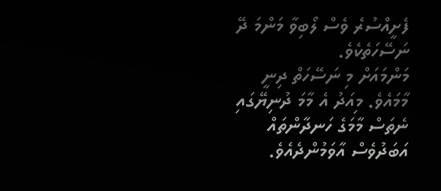ފެށީއްސުރެ ވެސް ލޯބިވާ މަންމަ ދޭ ނަސޭހަތެކެވެ.
މަންމައަށް މި ނަސޭހަތް ދިނީ މާމައެވެ. މިއަދު އެ މާމަ ދުނިޔޭގައި ނެތަސް މާމަގެ ހަނދާންތައް އަބަދުވެސް އާވަމުންދެއެވެ.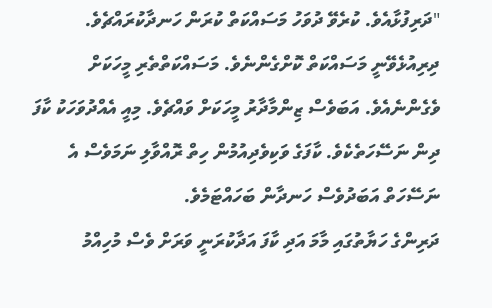"ދަރިފުޅާއެވެ. ކުރެވޭ ދުވަހު މަސައްކަތް ކުރަން ހަނދާކުރައްޗެވެ. ދިރިއުޅެވޭނީ މަސައްކަތް ކޮށްގެންނެވެ. މަސައްކަތްތެރި މީހަކަށް ވެގެންނެއެވެ. އަބަވެސް ޒިންމާދާރު މީހަކަށް ވައްޗެވެ. މިއީ އެއްދުވަހަކު ކާފަ ދިން ނަސޭހަތެކެވެ. ކާފަގެ ވަކިވެދިއުމުން ހިތް ރޮއްވާލި ނަމަވެސް އެ ނަސޭހަތް އަބަދުވެސް ހަނދާން ބަހައްޓަމެވެ.
ދަރިންގެ ހަޔާތުގައި މާމަ އަދި ކާފަ އަދާކުރަނީ ވަރަށް ވެސް މުހިއްމު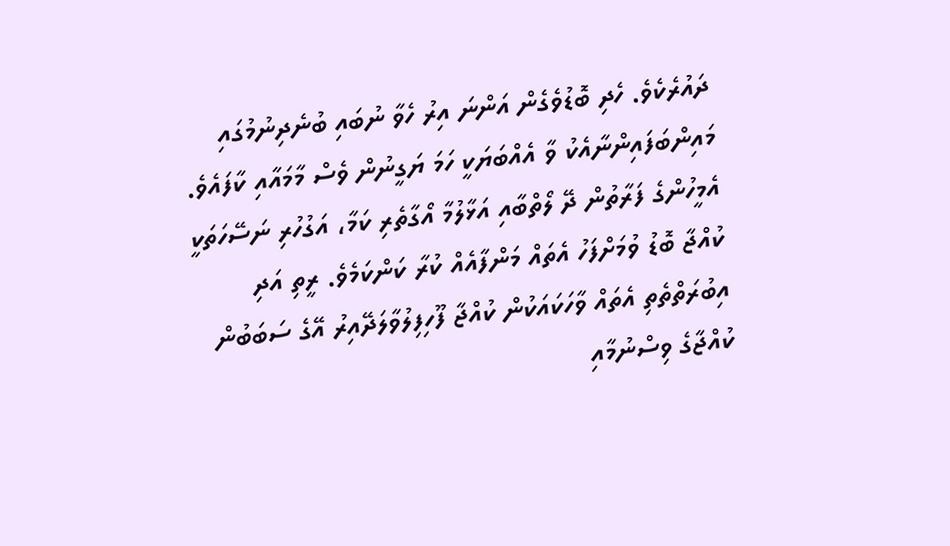ދައުރެކެވެ. ހެދި ބޮޑުވެގެން އަންނަ އިރު ހެވާ ނުބައި ބުނެދިނުމުގައި މައިންބަފައިންނާއެކު ވާ އެއްބަޔަކީ ހަމަ ޔަގީނުން ވެސް މާމައާއި ކާފައެވެ. އެމީހުންގެ ފަރާތުން ދޭ ލޯތްބާއި އަޅާލުމާ އޯގާތެރި ކަމާ، އަގުހުރި ނަސޭހަތަކީ ކުއްޖާ ބޮޑު ވުމަށްފަހު އެތައް މަންފާއެއް ކުރާ ކަންކަމެވެ. ރީތި އަދި އިބުރަތްތެތި އެތައް ވާހަކައަކުން ކުއްޖާ ފޫހިފިލުވާލަދޭއިރު އޭގެ ސަބަބުން ކުއްޖާގެ ވިސްނުމާއި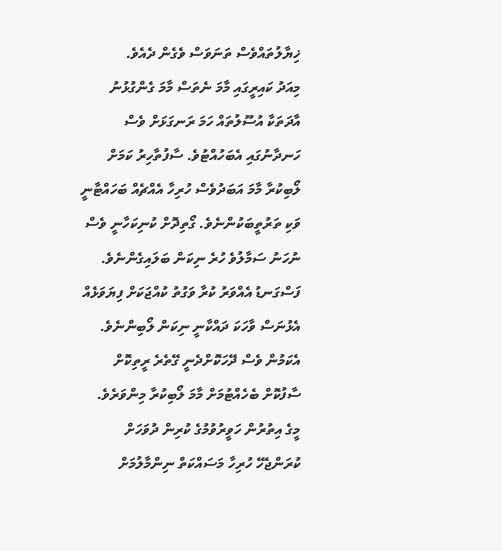ޚިޔާލުތައްވެސް ތަނަވަސް ވެގެން ދެއެވެ.
މިއަދު ކައިރީގައި މާމަ ނެތަސް މާމަ ގެންގުޅުނު އާދަތަކާ އުސޫލުތައް ހަމަ ރަނގަޅަށް ވެސް ހަނދާނުގައި އެބަހުއްޓުވެ. ސާފުތާހިރު ކަމަށް ލޯބިކުރާ މާމަ އަބަދުވެސް ހުރިހާ އެއްޗެއް ބަހައްޓާނީ ވަކި ތަރުތީބަކުންނެވެ. ގޯތިދޮށް ކުނިކަހާނީ ވެސް ނުހަނު ސަމާލުވެ ހުރެ ނިކަން ބަލައިގެންނެވެ. ފަސްގަނޑު އެއްވަރު ކުރާ ވަގުތު ކުއްޖަކަށް ފިޔަވަޅެއް އެޅުނަސް ވާހަކަ ދައްކާނީ ނިކަން ލޯބިންނެވެ. އެކަމުން ވެސް ދޭހަކޮށްދެނީ ގޭތެރެ ރީތިކޮށް ސާފުކޮށް ބެހެއްޓުމަށް މާމަ ލޯބިކުރާ މިންވަރެވެ.
މީގެ އިތުރުން ހަވީރުވުމުގެ ކުރިން ދުވަހަށް ކުރަންޖެހޭ ހުރިހާ މަސައްކަތް ނިންމާލުމަށް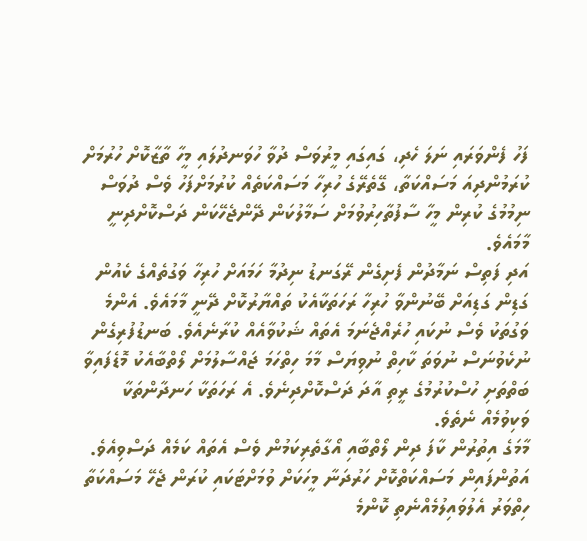ފަހު ފެންވަރައި ނަލަ ހެދި، ގައިގައި މީރުވަސް ދުވާ ހުވަނދުލައި މީހާ ތާޒާކޮށް ހުރުމަށް ކުރަމުންދިއަ މަސައްކަތާ، ގޭތެރޭގެ ހުރިހާ މަސައްކަތެއް ކުރުމަށްފަހު ވެސް ދުވަސް ނިމުމުގެ ކުރިން މީހާ ސާފުތާހިރުވުމަށް ސަމާލުކަން ދޭންޖެހޭކަން ދަސްކޮށްދިނީ މާމައެވެ.
އަދި ފަތިސް ނަމާދުން ފެށިގެން ރޭގަނޑު ނިދުމާ ހަމައަށް ހުރިހާ ވަގުތެއްގެ ކެއުން ގަޑިން ގަޑިއަށް ބޭނުންވާ ހުރިހާ ރަހަތަކާއެކު ތައްޔާރުކޮށް ދޭނީ މާމައެވެ. އެންމެ ވަގުތަކު ވެސް ނުކައި ހުރެއްޖެނަމަ އެތައް ޝަކުވާއެއް ކުރާނެއެވެ. ބަނޑުފުރިގެން ނުކެވުނަސް ނުވަތަ ކާހިތް ނުވިޔަސް މާމަ ހިތްހަމަ ޖައްސާލުމަށް ލޯތްބާއެކު މޮޑެފައިވާ ބަތްތަށި ހުސްކުރުމުގެ ރީތި އާދަ ދަސްކޮށްދިނެވެ. އެ ރަހަތަކާ ހަނދާންތަކާ ވަކިވުމެއް ނެތެވެ.
މާމަގެ އިތުރުން ކާފަ ދިން ލޯތްބާއި އޯގާތެރިކަމުން ވެސް އެތައް ކަމެއް ދަސްވިއެވެ. އަތުންފައިން މަސައްކަތްކޮށް ހަރުދަނާ މީހަކަށް ވުމަށްޓަކައި ކުރަން ޖެހޭ މަސައްކަތާ ހިތްވަރު އެލުވައިލުމެއްނެތި ކޮންމެ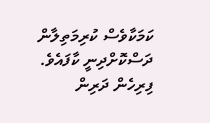ކަމަކާވެސް ކުރިމަތިލާން ދަސްކޮށްދިނީ ކާފައެވެ. ފިރިހެން ދަރިން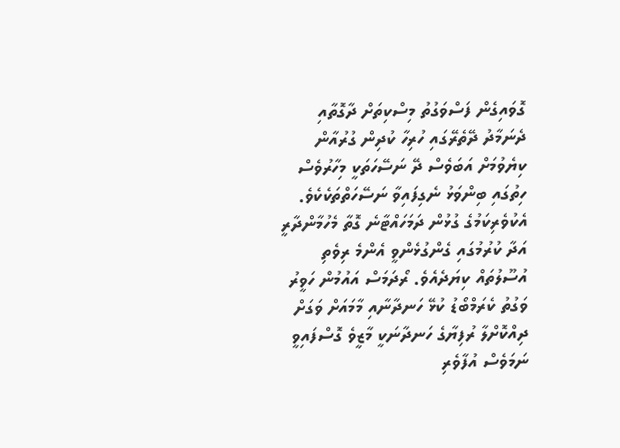ގޮވައިގެން ފަސްވަގުތު މިސްކިތަށް ދާގޮތާއި ދެނަމާދު ދޭތެރޭގައި ހުރިހާ ކުދިން ގުރުއާން ކިޔެވުމަށް އަބަވެސް ދޭ ނަސޭހަތަކީ މިހާރުވެސް ހިތުގައި ބިންވަޅު ނެގިފައިވާ ނަސޭހަތްތަކެކެވެ. އެކުވެރިކަމުގެ ގުޅުން ދަމަހައްޓާނެ ގޮތާ މެހުމާންދާރީ އަދާ ކުރުމުގައި ގެންގުޅެންވީ އެންމެ ރިވެތި އުސޫލުތައް ކިޔަދެއެވެ. ރޯދަމަސް އައުމުން ހަވީރު ވަގުތު ކެރަމްބޯޑު ކުޅޭ ހަނދާނާއި މާމައަށް ވަގަށް ދިއްކޮށްލާ ރުފިޔާގެ ހަނދާނަކީ މާޒީވެ ގޮސްފައިވީ ނަމަވެސް އުފާވެރި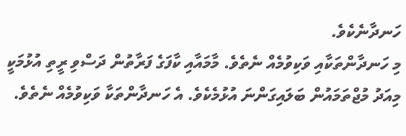ހަނދާނެކެވެ.
މި ހަނދާންތަކާއި ވަކިވުމެއް ނެތެވެ. މާމައާއި ކާފަގެ ފަރާތުން ދަސްވި ރީތި އުޅުމަކީ މިއަދު މުޖްތަމައުން ބަލައިގަންނަ އުޅުމެކެވެ. އެ ހަނދާންތަކާ ވަކިވުމެއް ނެތެވެ.